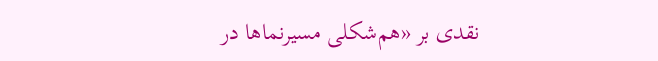نقدی بر «هم‌شکلی مسیرنماها در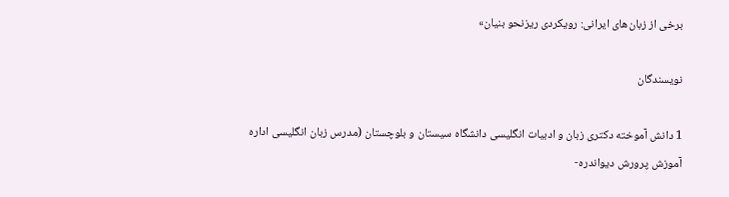برخی از زبان‌های ایرانی: رویکردی ریزنحو بنیان»

نویسندگان

1 دانش آموخته دکتری زبان و ادبیات انگلیسی دانشگاه سیستان و بلوچستان (مدرس زبان انگلیسی اداره آموزش پرورش دیواندره-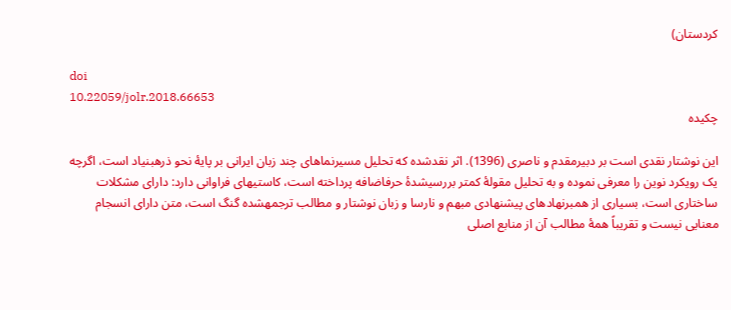کردستان)

doi
10.22059/jolr.2018.66653
چکیده

این نوشتار نقدی است بر دبیرمقدم و ناصری (1396). اثر نقدشده که تحلیل مسیرنماهای چند زبان ایرانی بر پایۀ نحو ذرهبنیاد است، اگرچه یک رویکرد نوین را معرفی نموده و به تحلیل مقولۀ کمتر بررسیشدۀ حرفاضافه پرداخته است، کاستیهای فراوانی دارد: دارای مشکلات ساختاری است، بسیاری از همبرنهادهای پیشنهادی مبهم و نارسا و زبان نوشتار و مطالب ترجمهشده گنگ است، متن دارای انسجام معنایی نیست و تقریباً همۀ مطالب آن از منابع اصلی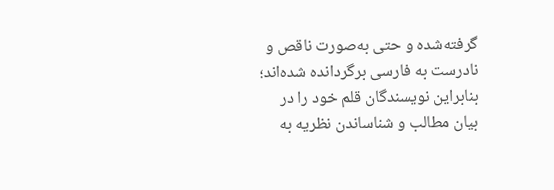گرفته‌شده و حتی به‌صورت ناقص و نادرست به فارسی برگردانده شده‌اند؛ بنابراین نویسندگان قلم خود را در بیان مطالب و شناساندن نظریه به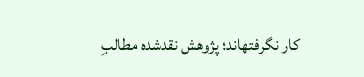کار نگرفتهاند؛ پژوهش نقدشده مطالبِ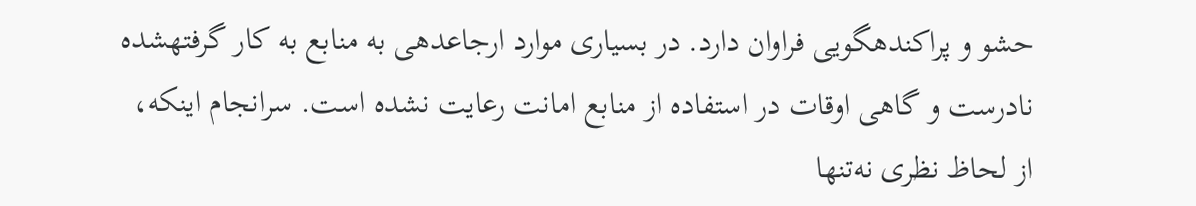حشو و پراکندهگویی فراوان دارد. در بسیاری موارد ارجاعدهی به منابع به کار گرفتهشده نادرست و گاهی اوقات در استفاده از منابع امانت رعایت نشده است. سرانجام اینکه، از لحاظ نظری نه‌تنها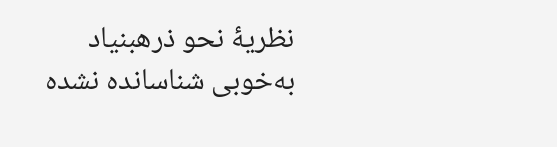نظریۀ نحو ذرهبنیاد به‌خوبی شناسانده نشده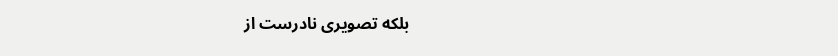بلکه تصویری نادرست از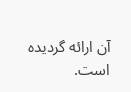آن ارائه گردیده است.